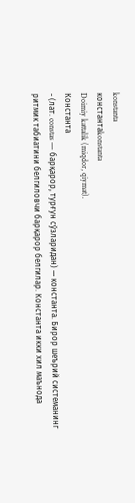konstanta
константаkonstanta
Doimiy kattalik (miqdor, qiymat).
Константа
- (лат. constas — барқарор, турғун сўзларидан) — константа. Бирор шеърий системанинг ритмик табиатини белгиловчи барқарор белгилар. Константа икки хил маънода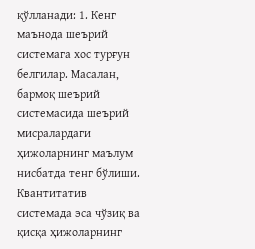қўлланади: 1. Кенг маънода шеърий системага хос турғун белгилар. Масалан, бармоқ шеърий системасида шеърий мисралардаги ҳижоларнинг маълум нисбатда тенг бўлиши. Квантитатив системада эса чўзиқ ва қисқа ҳижоларнинг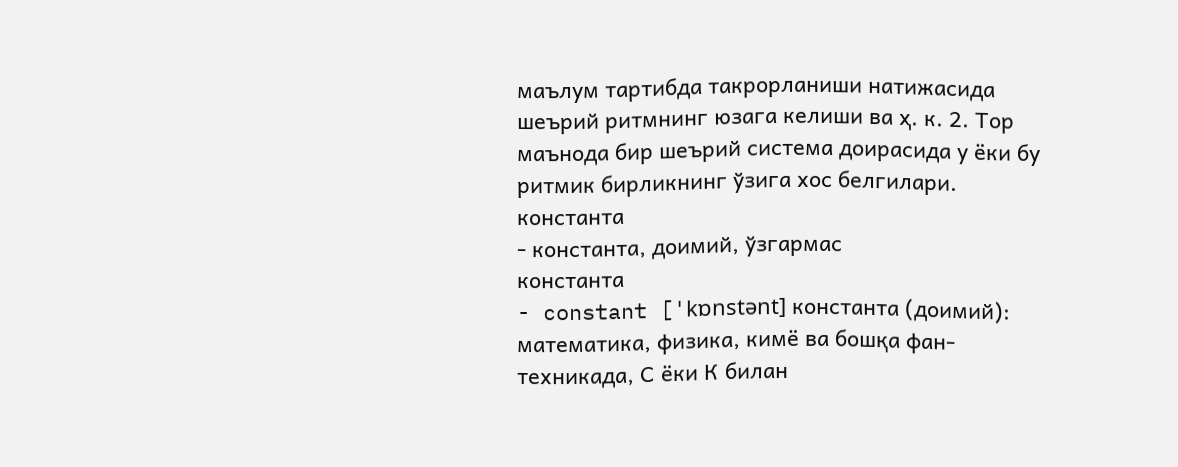маълум тартибда такрорланиши натижасида шеърий ритмнинг юзага келиши ва ҳ. к. 2. Тор маънода бир шеърий система доирасида у ёки бу ритмик бирликнинг ўзига хос белгилари.
константа
- константа, доимий, ўзгармас
константа
- constant ['kɒnstənt] константа (доимий): математика, физика, кимё ва бошқа фан-техникада, С ёки К билан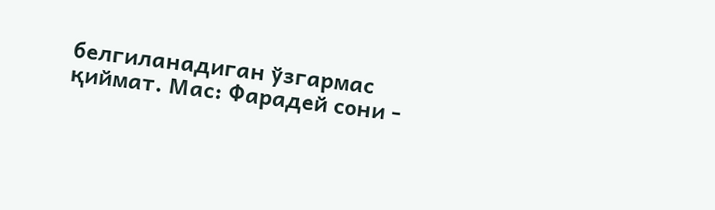белгиланадиган ўзгармас қиймат. Мас: Фарадей сони -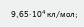9,65·10⁴ кл/мол;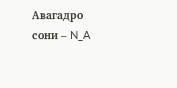Авагадро сони – N_A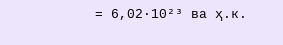= 6,02·10²³ ва ҳ.к.